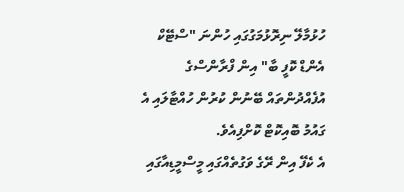ހުޅުމާލޭ ނިރޮޅުމަގުގައި ހުންނަ "ސްޓޭކް އެންޑް ކޮފީ ބާ" އިން ފްރާންސްގެ އުފެއްދުންތައް ބޭނުން ކުރުން ހުއްޓާލައި އެ ގައުމު ބޮއިކޮޓް ކޮށްފިއެވެ.
އެ ކެފޭ އިން ރޭގެ ވަގުތެއްގައި މީސްމީޑިއާގައި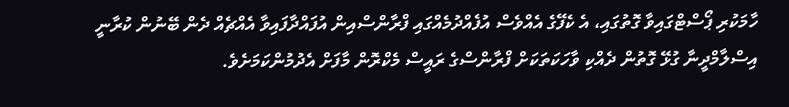ހާމަކުރި ޕޯސްޓްގައިވާ ގޮތުގައި، އެ ކެފޭގެ އެއްވެސް އުފެއްދުމެއްގައި ފްރާންސްއިން އުފައްދާފައިވާ އެއްޗެއް ދެން ބޭނުން ކުރާނީ އިސްލާމްދީނާ ގުޅޭ ގޮތުން ދެއްކި ވާހަކަތަކަށް ފްރާންސްގެ ރައީސް މެކްރޮން މާފަށް އެދުމުންކަމަށެވެ.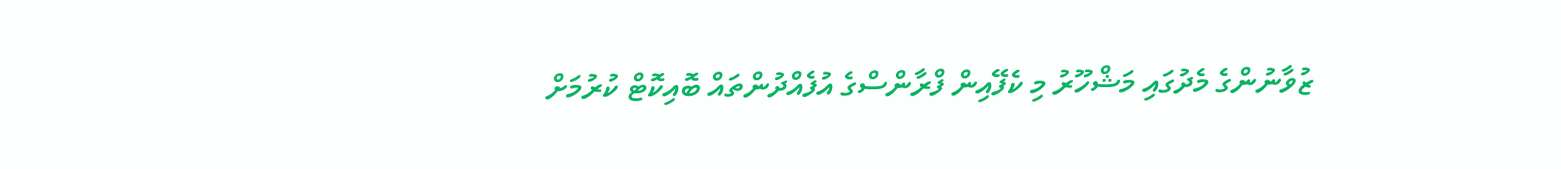ޒުވާނުންގެ މެދުގައި މަޝްހޫރު މި ކެފޭއިން ފްރާންސްގެ އުފެއްދުންތައް ބޮއިކޮޓް ކުރުމަށް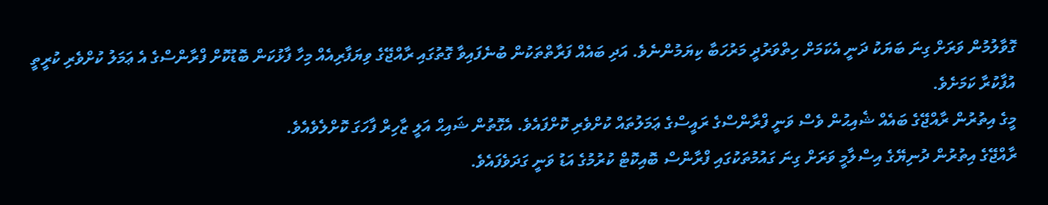ގޮވާލުމުން ވަރަށް ގިނަ ބަޔަކު ދަނީ އެކަމަށް ހިތްވަރުދީ މަރުހަބާ ކިޔަމުންނެވެ. އަދި ބައެއް ފަރާތްތަކުން ބުނެފައިވާ ގޮތުގައި ރާއްޖޭގެ ވިޔަފާރިއެއް މިހާ ފާޅުކަން ބޮޑުކޮށް ފްރާންސްގެ އެ ޢަމަލު ކުށްވެރި ކުރީތީ އުފާކުރާ ކަމަށެވެ.
މީގެ އިތުރުން ރާއްޖޭގެ ބައެއް ޝެއިޙުން ވެސް ވަނީ ފްރާންސްގެ ރައީސްގެ ޢަމަލުތައް ކުށްވެރި ކޮށްފައެވެ. އެގޮތުން ޝައިޙް އަލީ ޒާހިރް ފާހަގަ ކޮށްލެވެއެވެ.
ރާއްޖޭގެ އިތުރުން ދުނިޔޭގެ އިސްލާމީ ވަރަށް ގިނަ ގައުމުތަކުގައި ފްރާންސް ބޮއިކޮޓް ކުރުމުގެ އަޑު ވަނީ ގަދަވެފައެވެ.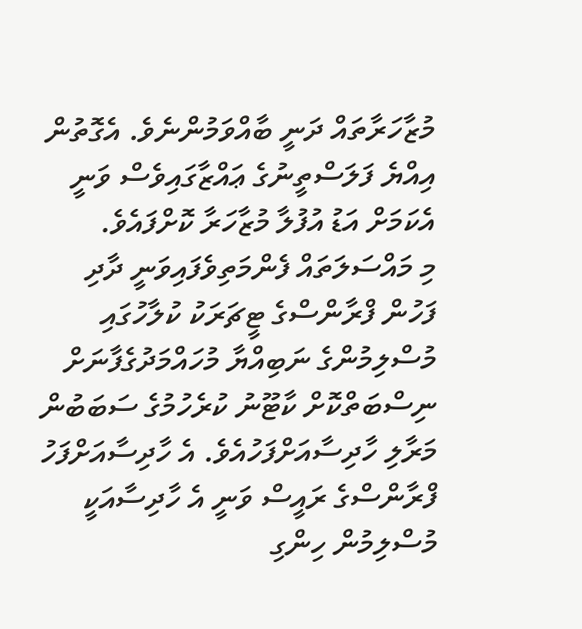މުޒާހަރާތައް ދަނީ ބާއްވަމުންނެވެ. އެގޮތުން އިއްޔެ ފަލަސްތީނުގެ ޢައްޒާގައިވެސް ވަނީ އެކަމަށް އަޑު އުފުލާ މުޒާހަރާ ކޮށްފައެވެ.
މި މައްސަލަތައް ފެންމަތިވެފައިވަނީ ދާދި ފަހުން ފްރާންސްގެ ޓީޗަރަކު ކުލާހުގައި މުސްލިމުންގެ ނަބިއްޔާ މުހައްމަދުގެފާނަށް ނިސްބަތްކޮށް ކާޓޫނު ކުރެހުމުގެ ސަބަބުން މަރާލި ހާދިސާއަށްފަހުއެވެ. އެ ހާދިސާއަށްފަހު ފްރާންސްގެ ރައީސް ވަނީ އެ ހާދިސާއަކީ މުސްލިމުން ހިންގި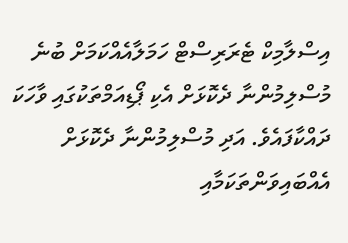އިސްލާމިކް ޓެރަރިސްޓް ހަމަލާއެއްކަމަށް ބުނެ މުސްލިމުންނާ ދެކޮޅަށް އެކި ޕޯޑިއަމްތަކުގައި ވާހަކަ ދައްކާފައެވެ. އަދި މުސްލިމުންނާ ދެކޮޅަށް އެއްބައިވަންތަކަމާއި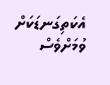އެކަތިގަނޑަކަށް ވުމަށްވެސް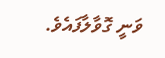ވަނީ ގޮވާލާފައެވެ.